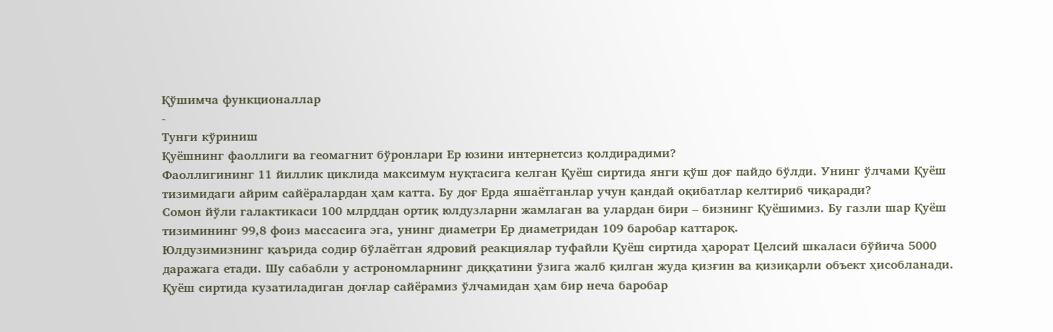Қўшимча функционаллар
-
Тунги кўриниш
Қуёшнинг фаоллиги ва геомагнит бўронлари Ер юзини интернетсиз қолдирадими?
Фаоллигининг 11 йиллик циклида максимум нуқтасига келган Қуёш сиртида янги қўш доғ пайдо бўлди. Унинг ўлчами Қуёш тизимидаги айрим сайёралардан ҳам катта. Бу доғ Ерда яшаётганлар учун қандай оқибатлар келтириб чиқаради?
Сомон йўли галактикаси 100 млрддан ортиқ юлдузларни жамлаган ва улардан бири – бизнинг Қуёшимиз. Бу газли шар Қуёш тизимининг 99,8 фоиз массасига эга, унинг диаметри Ер диаметридан 109 баробар каттароқ.
Юлдузимизнинг қаърида содир бўлаётган ядровий реакциялар туфайли Қуёш сиртида ҳарорат Целсий шкаласи бўйича 5000 даражага етади. Шу сабабли у астрономларнинг диққатини ўзига жалб қилган жуда қизғин ва қизиқарли объект ҳисобланади.
Қуёш сиртида кузатиладиган доғлар сайёрамиз ўлчамидан ҳам бир неча баробар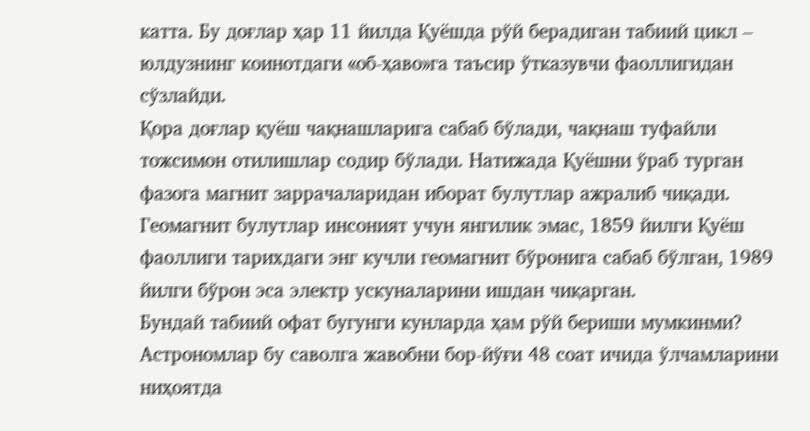катта. Бу доғлар ҳар 11 йилда Қуёшда рўй берадиган табиий цикл – юлдузнинг коинотдаги «об-ҳаво»га таъсир ўтказувчи фаоллигидан сўзлайди.
Қора доғлар қуёш чақнашларига сабаб бўлади, чақнаш туфайли тожсимон отилишлар содир бўлади. Натижада Қуёшни ўраб турган фазога магнит заррачаларидан иборат булутлар ажралиб чиқади.
Геомагнит булутлар инсоният учун янгилик эмас, 1859 йилги Қуёш фаоллиги тарихдаги энг кучли геомагнит бўронига сабаб бўлган, 1989 йилги бўрон эса электр ускуналарини ишдан чиқарган.
Бундай табиий офат бугунги кунларда ҳам рўй бериши мумкинми? Астрономлар бу саволга жавобни бор-йўғи 48 соат ичида ўлчамларини ниҳоятда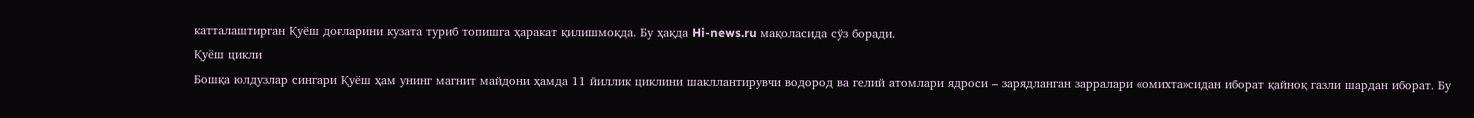катталаштирган Қуёш доғларини кузата туриб топишга ҳаракат қилишмоқда. Бу ҳақда Hi-news.ru мақоласида сўз боради.
Қуёш цикли
Бошқа юлдузлар сингари Қуёш ҳам унинг магнит майдони ҳамда 11 йиллик циклини шакллантирувчи водород ва гелий атомлари ядроси – зарядланган зарралари «омихта»сидан иборат қайноқ газли шардан иборат. Бу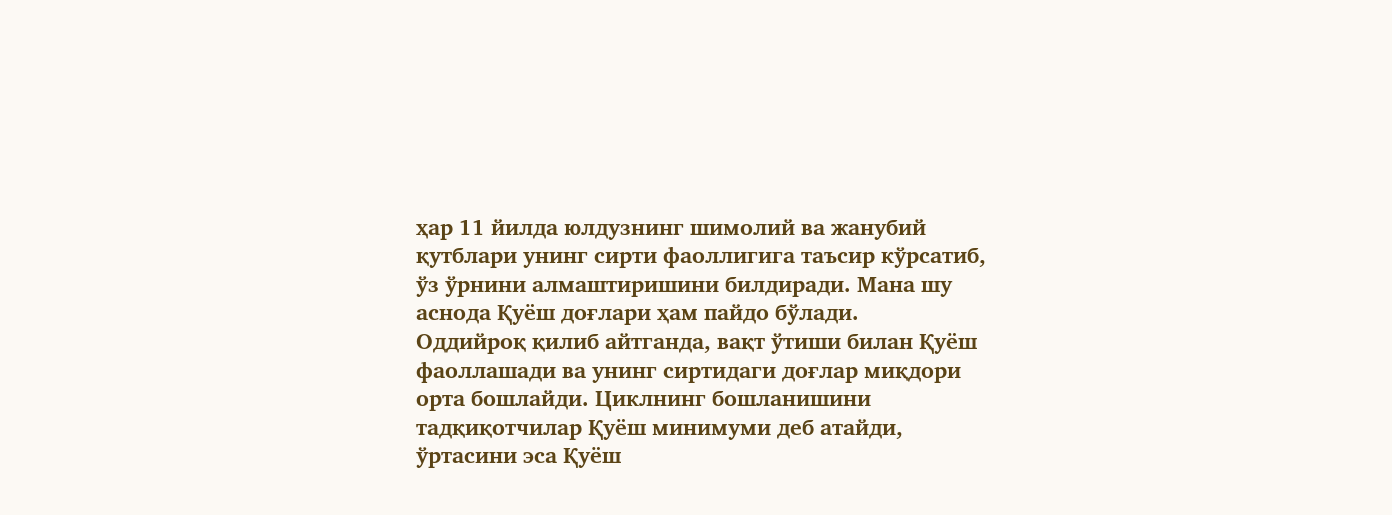ҳар 11 йилда юлдузнинг шимолий ва жанубий қутблари унинг сирти фаоллигига таъсир кўрсатиб, ўз ўрнини алмаштиришини билдиради. Мана шу аснода Қуёш доғлари ҳам пайдо бўлади.
Оддийроқ қилиб айтганда, вақт ўтиши билан Қуёш фаоллашади ва унинг сиртидаги доғлар миқдори орта бошлайди. Циклнинг бошланишини тадқиқотчилар Қуёш минимуми деб атайди, ўртасини эса Қуёш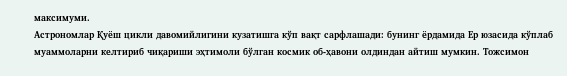максимуми.
Астрономлар Қуёш цикли давомийлигини кузатишга кўп вақт сарфлашади: бунинг ёрдамида Ер юзасида кўплаб муаммоларни келтириб чиқариши эҳтимоли бўлган космик об-ҳавони олдиндан айтиш мумкин. Тожсимон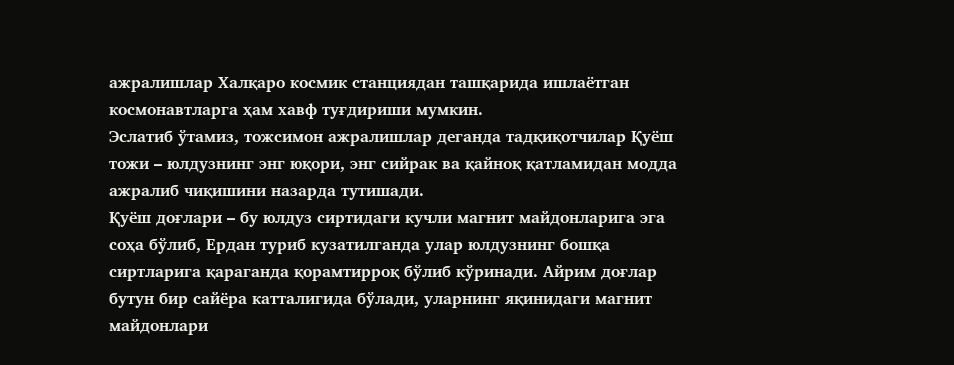ажралишлар Халқаро космик станциядан ташқарида ишлаётган космонавтларга ҳам хавф туғдириши мумкин.
Эслатиб ўтамиз, тожсимон ажралишлар деганда тадқиқотчилар Қуёш тожи – юлдузнинг энг юқори, энг сийрак ва қайноқ қатламидан модда ажралиб чиқишини назарда тутишади.
Қуёш доғлари – бу юлдуз сиртидаги кучли магнит майдонларига эга соҳа бўлиб, Ердан туриб кузатилганда улар юлдузнинг бошқа сиртларига қараганда қорамтирроқ бўлиб кўринади. Айрим доғлар бутун бир сайёра катталигида бўлади, уларнинг яқинидаги магнит майдонлари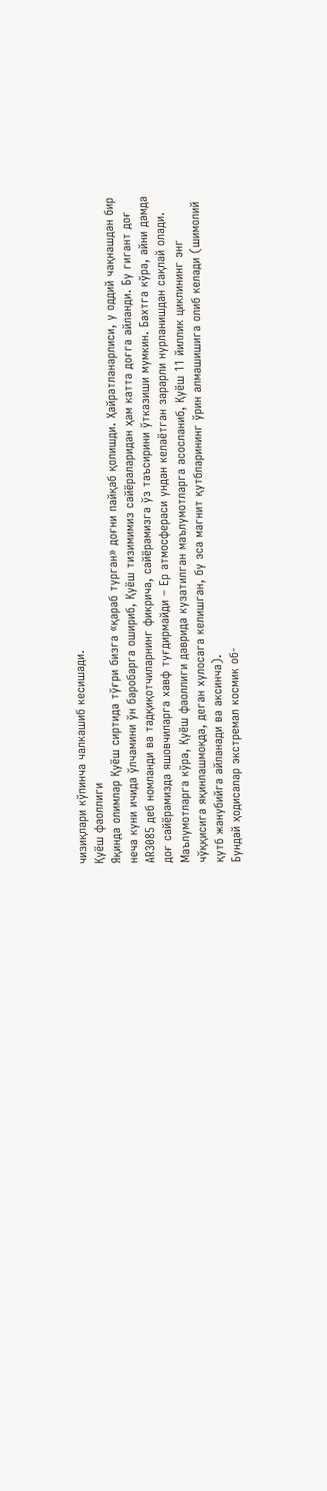чизиқлари кўпинча чалкашиб кесишади.
Қуёш фаоллиги
Яқинда олимлар Қуёш сиртида тўғри бизга «қараб турган» доғни пайқаб қолишди. Ҳайратланарлиси, у оддий чақнашдан бир неча куни ичида ўлчамини ўн баробарга ошириб, Қуёш тизимимиз сайёраларидан ҳам катта доғга айланди. Бу гигант доғ AR3085 деб номланди ва тадқиқотчиларнинг фикрича, сайёрамизга ўз таъсирини ўтказиши мумкин. Бахтга кўра, айни дамда доғ сайёрамизда яшовчиларга хавф туғдирмайди – Ер атмосфераси ундан келаётган зарарли нурланишдан сақлай олади.
Маълумотларга кўра, Қуёш фаоллиги даврида кузатилган маълумотларга асосланиб, Қуёш 11 йиллик циклининг энг чўққисига яқинлашмоқда, деган хулосага келишган, бу эса магнит қутбларининг ўрин алмашишига олиб келади (шимолий қутб жанубийга айланади ва аксинча).
Бундай ҳодисалар экстремал космик об-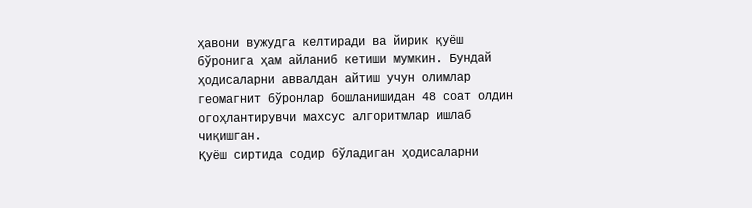ҳавони вужудга келтиради ва йирик қуёш бўронига ҳам айланиб кетиши мумкин. Бундай ҳодисаларни аввалдан айтиш учун олимлар геомагнит бўронлар бошланишидан 48 соат олдин огоҳлантирувчи махсус алгоритмлар ишлаб чиқишган.
Қуёш сиртида содир бўладиган ҳодисаларни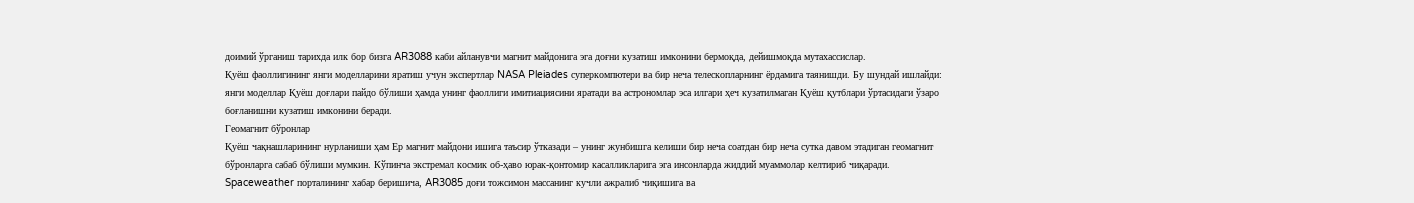доимий ўрганиш тарихда илк бор бизга AR3088 каби айланувчи магнит майдонига эга доғни кузатиш имконини бермоқда, дейишмоқда мутахассислар.
Қуёш фаоллигининг янги моделларини яратиш учун экспертлар NASA Pleiades суперкомпютери ва бир неча телескопларнинг ёрдамига таянишди. Бу шундай ишлайди: янги моделлар Қуёш доғлари пайдо бўлиши ҳамда унинг фаоллиги имитиациясини яратади ва астрономлар эса илгари ҳеч кузатилмаган Қуёш қутблари ўртасидаги ўзаро боғланишни кузатиш имконини беради.
Геомагнит бўронлар
Қуёш чақнашларининг нурланиши ҳам Ер магнит майдони ишига таъсир ўтказади – унинг жунбишга келиши бир неча соатдан бир неча сутка давом этадиган геомагнит бўронларга сабаб бўлиши мумкин. Кўпинча экстремал космик об-ҳаво юрак-қонтомир касалликларига эга инсонларда жиддий муаммолар келтириб чиқаради.
Spaceweather порталининг хабар беришича, AR3085 доғи тожсимон массанинг кучли ажралиб чиқишига ва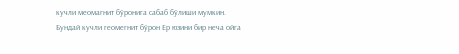кучли меомагнит бўронига сабаб бўлиши мумкин. Бундай кучли геомегнит бўрон Ер юзини бир неча ойга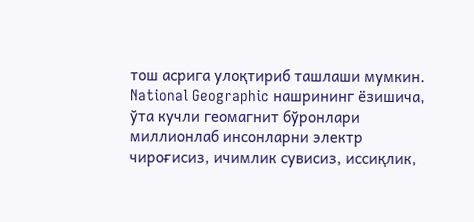тош асрига улоқтириб ташлаши мумкин.
National Geographic нашрининг ёзишича, ўта кучли геомагнит бўронлари миллионлаб инсонларни электр чироғисиз, ичимлик сувисиз, иссиқлик,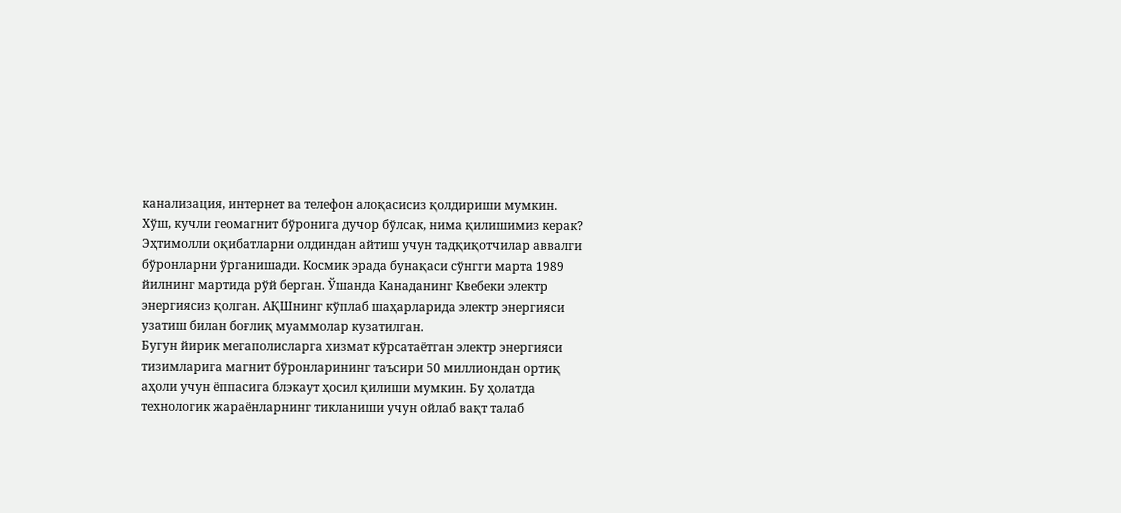канализация, интернет ва телефон алоқасисиз қолдириши мумкин.
Хўш, кучли геомагнит бўронига дучор бўлсак, нима қилишимиз керак? Эҳтимолли оқибатларни олдиндан айтиш учун тадқиқотчилар аввалги бўронларни ўрганишади. Космик эрада бунақаси сўнгги марта 1989 йилнинг мартида рўй берган. Ўшанда Канаданинг Квебеки электр энергиясиз қолган. АҚШнинг кўплаб шаҳарларида электр энергияси узатиш билан боғлиқ муаммолар кузатилган.
Бугун йирик мегаполисларга хизмат кўрсатаётган электр энергияси тизимларига магнит бўронларининг таъсири 50 миллиондан ортиқ аҳоли учун ёппасига блэкаут ҳосил қилиши мумкин. Бу ҳолатда технологик жараёнларнинг тикланиши учун ойлаб вақт талаб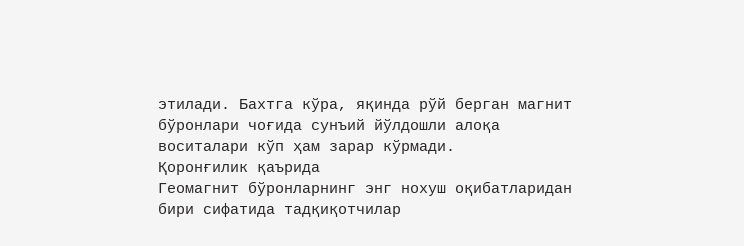этилади. Бахтга кўра, яқинда рўй берган магнит бўронлари чоғида сунъий йўлдошли алоқа воситалари кўп ҳам зарар кўрмади.
Қоронғилик қаърида
Геомагнит бўронларнинг энг нохуш оқибатларидан бири сифатида тадқиқотчилар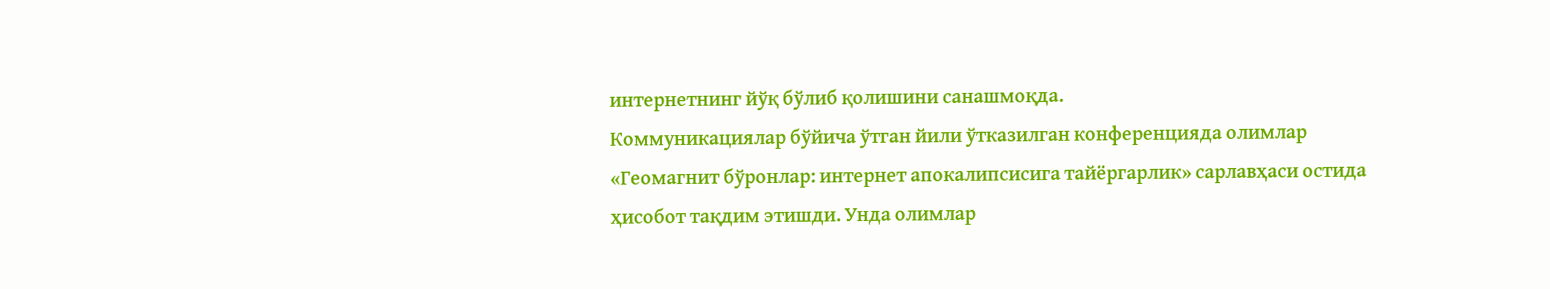интернетнинг йўқ бўлиб қолишини санашмоқда.
Коммуникациялар бўйича ўтган йили ўтказилган конференцияда олимлар «Геомагнит бўронлар: интернет апокалипсисига тайёргарлик» сарлавҳаси остида ҳисобот тақдим этишди. Унда олимлар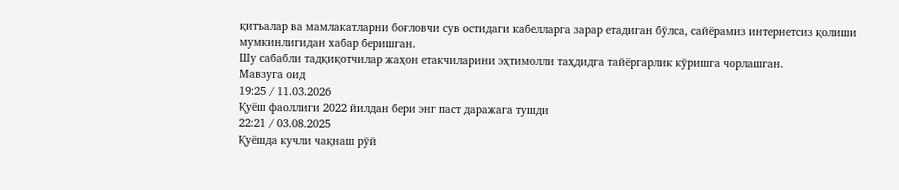қитъалар ва мамлакатларни боғловчи сув остидаги кабелларга зарар етадиган бўлса, сайёрамиз интернетсиз қолиши мумкинлигидан хабар беришган.
Шу сабабли тадқиқотчилар жаҳон етакчиларини эҳтимолли таҳдидга тайёргарлик кўришга чорлашган.
Мавзуга оид
19:25 / 11.03.2026
Қуёш фаоллиги 2022 йилдан бери энг паст даражага тушди
22:21 / 03.08.2025
Қуёшда кучли чақнаш рўй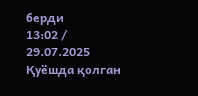берди
13:02 / 29.07.2025
Қуёшда қолган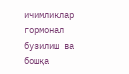ичимликлар гормонал бузилиш ва бошқа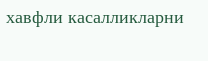хавфли касалликларни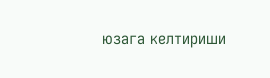юзага келтириши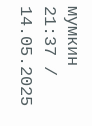мумкин
21:37 / 14.05.2025